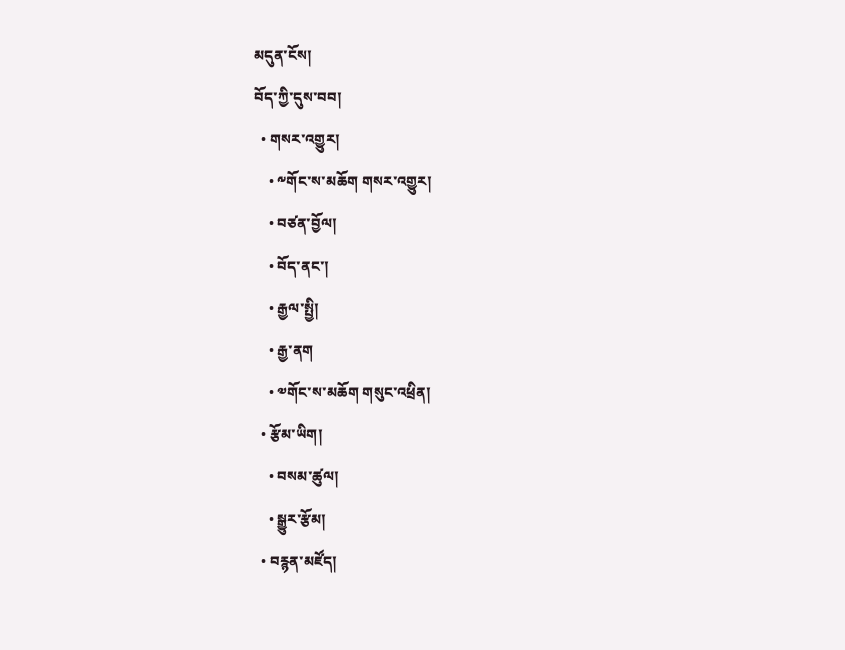མདུན་ངོས།
བོད་ཀྱི་དུས་བབ།
  • གསར་འགྱུར།
    • ༸གོང་ས་མཆོག གསར་འགྱུར།
    • བཙན་བྱོལ།
    • བོད་ནང་།
    • རྒྱལ་སྤྱི།
    • རྒྱ་ནག
    • ༧གོང་ས་མཆོག གསུང་འཕྲིན།
  • རྩོམ་ཡིག།
    • བསམ་ཚུལ།
    • སྒྱུར་རྩོམ།
  • བརྙན་མཛོད།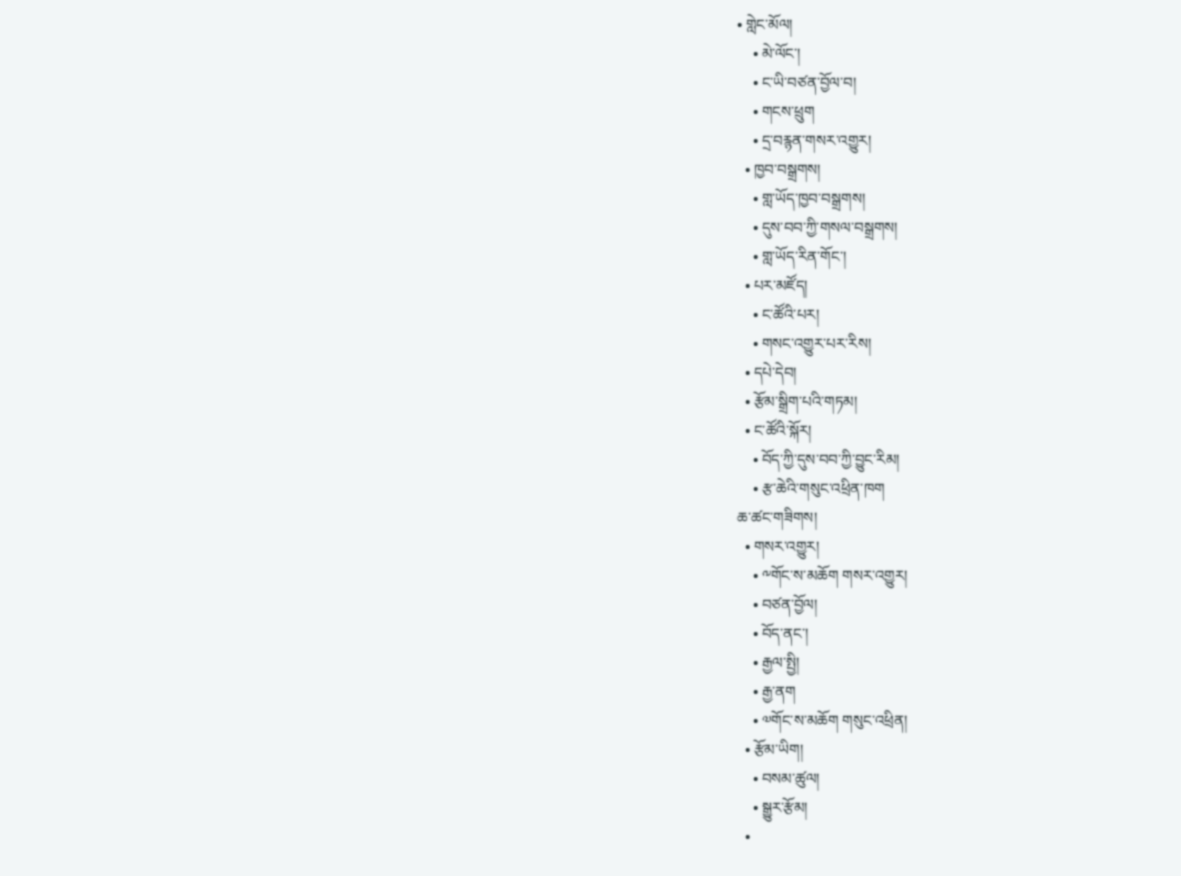• གླེང་མོལ།
    • མེ་ལོང་།
    • ང་ཡི་བཙན་བྱོལ་བ།
    • གངས་ཕྲུག
    • དྲ་བརྙན་གསར་འགྱུར།
  • ཁྱབ་བསྒྲགས།
    • གླ་ཡོད་ཁྱབ་བསྒྲགས།
    • དུས་བབ་ཀྱི་གསལ་བསྒྲགས།
    • གླ་ཡོད་རིན་གོང་།
  • པར་མཛོད།
    • ང་ཚོའི་པར།
    • གསང་འགྱུར་པར་རིས།
  • དཔེ་དེབ།
  • རྩོམ་སྒྲིག་པའི་གཏམ།
  • ང་ཚོའི་སྐོར།
    • བོད་ཀྱི་དུས་བབ་ཀྱི་བྱུང་རིམ།
    • རྩ་ཆེའི་གསུང་འཕྲིན་ཁག
ཆ་ཚང་གཟིགས།
  • གསར་འགྱུར།
    • ༸གོང་ས་མཆོག གསར་འགྱུར།
    • བཙན་བྱོལ།
    • བོད་ནང་།
    • རྒྱལ་སྤྱི།
    • རྒྱ་ནག
    • ༧གོང་ས་མཆོག གསུང་འཕྲིན།
  • རྩོམ་ཡིག།
    • བསམ་ཚུལ།
    • སྒྱུར་རྩོམ།
  •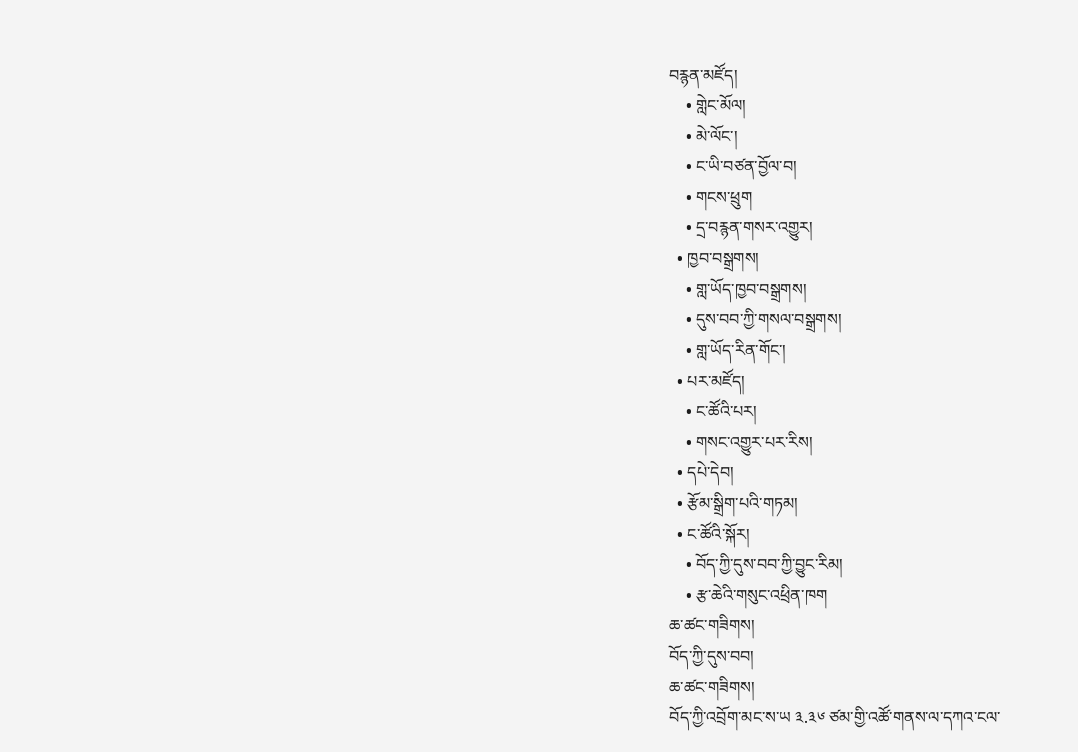བརྙན་མཛོད།
    • གླེང་མོལ།
    • མེ་ལོང་།
    • ང་ཡི་བཙན་བྱོལ་བ།
    • གངས་ཕྲུག
    • དྲ་བརྙན་གསར་འགྱུར།
  • ཁྱབ་བསྒྲགས།
    • གླ་ཡོད་ཁྱབ་བསྒྲགས།
    • དུས་བབ་ཀྱི་གསལ་བསྒྲགས།
    • གླ་ཡོད་རིན་གོང་།
  • པར་མཛོད།
    • ང་ཚོའི་པར།
    • གསང་འགྱུར་པར་རིས།
  • དཔེ་དེབ།
  • རྩོམ་སྒྲིག་པའི་གཏམ།
  • ང་ཚོའི་སྐོར།
    • བོད་ཀྱི་དུས་བབ་ཀྱི་བྱུང་རིམ།
    • རྩ་ཆེའི་གསུང་འཕྲིན་ཁག
ཆ་ཚང་གཟིགས།
བོད་ཀྱི་དུས་བབ།
ཆ་ཚང་གཟིགས།
བོད་ཀྱི་འབྲོག་མང་ས་ཡ ༣.༣༦ ཙམ་གྱི་འཚོ་གནས་ལ་དཀའ་ངལ་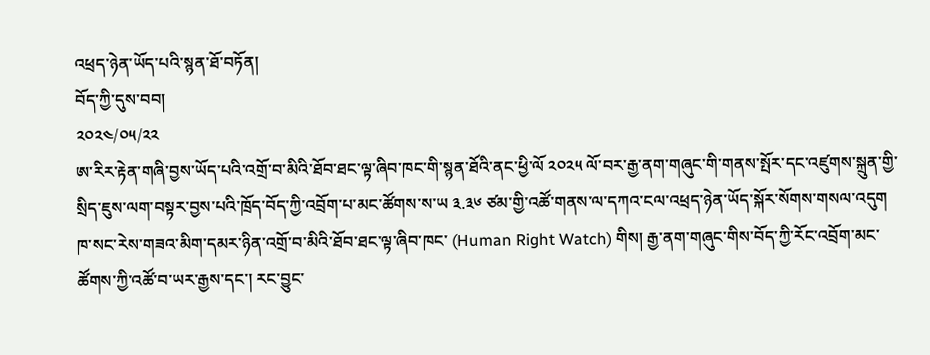འཕྲད་ཉེན་ཡོད་པའི་སྙན་ཐོ་བཏོན།
བོད་ཀྱི་དུས་བབ།
༢༠༢༤/༠༥/༢༢
ཨ་རིར་རྟེན་གཞི་བྱས་ཡོད་པའི་འགྲོ་བ་མིའི་ཐོབ་ཐང་ལྟ་ཞིབ་ཁང་གི་སྙན་ཐོའི་ནང་ཕྱི་ལོ ༢༠༢༥ ལོ་བར་རྒྱ་ནག་གཞུང་གི་གནས་སྤོར་དང་འཛུགས་སྐྲུན་གྱི་སྲིད་ཇུས་ལག་བསྟར་བྱས་པའི་ཁྲོད་བོད་ཀྱི་འབྲོག་པ་མང་ཚོགས་ས་ཡ ༣.༣༦ ཙམ་གྱི་འཚོ་གནས་ལ་དཀའ་ངལ་འཕྲད་ཉེན་ཡོད་སྐོར་སོགས་གསལ་འདུག
ཁ་སང་རེས་གཟའ་མིག་དམར་ཉིན་འགྲོ་བ་མིའི་ཐོབ་ཐང་ལྟ་ཞིབ་ཁང་ (Human Right Watch) གིས། རྒྱ་ནག་གཞུང་གིས་བོད་ཀྱི་རོང་འབྲོག་མང་ཚོགས་ཀྱི་འཚོ་བ་ཡར་རྒྱས་དང་། རང་བྱུང་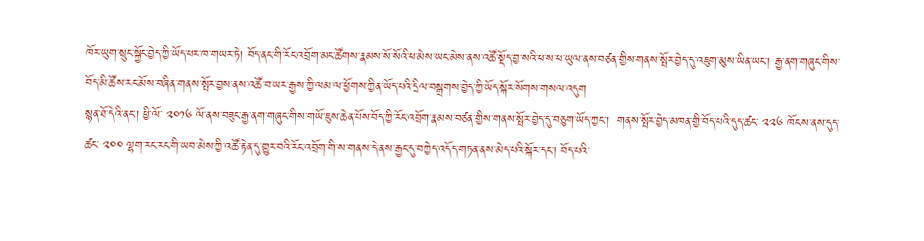ཁོར་ཡུག་སྲུང་སྐྱོང་བྱེད་ཀྱི་ཡོད་པར་ཁ་གཡར་ཏེ། བོད་ནང་གི་རོང་འབྲོག་མང་ཚོགས་རྣམས་སོ་སོའི་ཕ་མེས་ཡང་མེས་ནས་འཚོ་སྡོད་བྱ་སའི་ཕ་ས་ཕ་ཡུལ་ནས་བཙན་གྱིས་གནས་སྤོར་བྱེད་དུ་འཇུག་མུས་ཡིན་ཡང་། རྒྱ་ནག་གཞུང་གིས་བོད་མི་ཚོས་རང་མོས་བཞིན་གནས་སྤོར་བྱས་ནས་འཚོ་བ་ཡར་རྒྱས་ཀྱི་ལམ་ལ་ཕྱོགས་ཀྱིན་ཡོད་པའི་དྲིལ་བསྒྲགས་བྱེད་ཀྱི་ཡོད་སྐོར་སོགས་གསལ་འདུག
སྙན་ཐོ་དེའི་ནང་། ཕྱི་ལོ་ ༢༠༡༦ ལོ་ནས་བཟུང་རྒྱ་ནག་གཞུང་གིས་གཡོ་ཇུས་ཆེན་པོས་བོད་ཀྱི་རོང་འབྲོག་རྣམས་བཙན་གྱིས་གནས་སྤོར་བྱེད་དུ་བཅུག་ཡོད་ཀྱང་།  གནས་སྤོར་བྱེད་མཁན་གྱི་བོད་པའི་དུད་ཚང་ ༢༢༦ ཁོངས་ནས་དུད་ཚང་ ༢༠༠ ལྷག་རང་རང་གི་ཡབ་མེས་ཀྱི་འཚོ་རྟེན་དུ་གྱུར་བའི་རོང་འབྲོག་གི་ས་གནས་དེ་ནས་རྒྱང་དུ་བཀྱེད་འདོད་གཏན་ནས་མེད་པའི་སྐོར་དང་། བོད་པའི་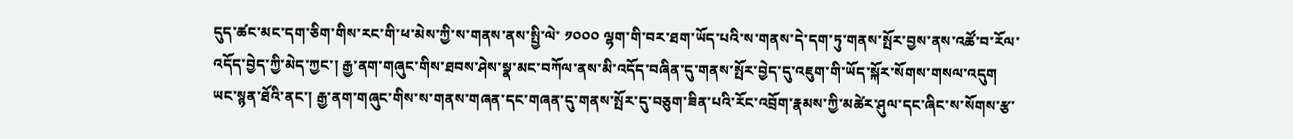དུད་ཚང་མང་དག་ཅིག་གིས་རང་གི་ཕ་མེས་ཀྱི་ས་གནས་ནས་སྤྱི་ལེ་ ༡༠༠༠ ལྷག་གི་བར་ཐག་ཡོད་པའི་ས་གནས་དེ་དག་ཏུ་གནས་སྤོར་བྱས་ནས་འཚོ་བ་རོལ་འདོད་བྱེད་ཀྱི་མེད་ཀྱང་། རྒྱ་ནག་གཞུང་གིས་ཐབས་ཤེས་སྣ་མང་བཀོལ་ནས་མི་འདོད་བཞིན་དུ་གནས་སྤོར་བྱེད་དུ་འཇུག་གི་ཡོད་སྐོར་སོགས་གསལ་འདུག
ཡང་སྙན་ཐོའི་ནང་། རྒྱ་ནག་གཞུང་གིས་ས་གནས་གཞན་དང་གཞན་དུ་གནས་སྤོར་དུ་བཅུག་ཟིན་པའི་རོང་འབྲོག་རྣམས་ཀྱི་མཚེར་ཤུལ་དང་ཞིང་ས་སོགས་རྩ་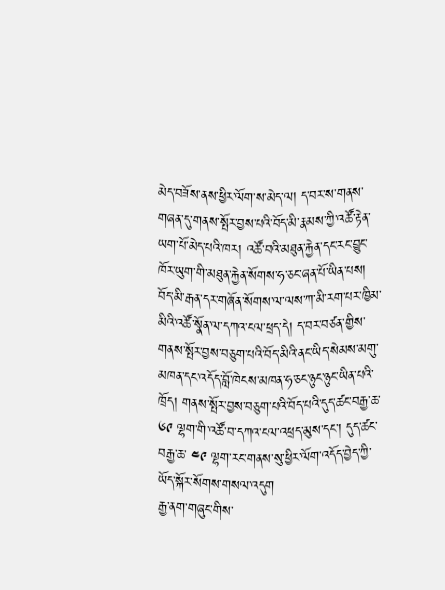མེད་བཟོས་ནས་ཕྱིར་ལོག་ས་མེད་ལ། ད་བར་ས་གནས་གཞན་དུ་གནས་སྤོར་བྱས་པའི་བོད་མི་རྣམས་ཀྱི་འཚོ་རྟེན་ཡག་པོ་མེད་པའི་ཁར། འཚོ་བའི་མཐུན་རྐྱེན་དང་རང་བྱུང་ཁོར་ཡུག་གི་མཐུན་རྐྱེན་སོགས་ཧ་ཅང་ཞན་པོ་ཡིན་པས། བོད་མི་རྒན་དར་གཞོན་སོགས་ལ་ལས་ཀ་མི་རག་པར་ཁྱིམ་མིའི་འཚོ་སྣོན་ལ་དཀའ་ངལ་ཕྲད་དེ། ད་བར་བཙན་གྱིས་གནས་སྤོར་བྱས་བཅུག་པའི་བོད་མིའི་ནང་ཡིད་སེམས་མགུ་མཁན་དང་འདོད་བློ་ཁེངས་མཁན་ཧ་ཅང་ཉུང་ཉུང་ཡིན་པའི་ཁྲོད། གནས་སྤོར་བྱས་བཅུག་པའི་བོད་པའི་དུད་ཚང་བརྒྱ་ཆ་ ༦༩ ལྷག་གི་འཚོ་བ་དཀའ་ངལ་འཕྲད་མུས་དང་། དུད་ཚང་བརྒྱ་ཆ་ ༤༩ ལྷག་རང་གནས་སུ་ཕྱིར་ལོག་འདོད་བྱེད་ཀྱི་ཡོད་སྐོར་སོགས་གསལ་འདུག
རྒྱ་ནག་གཞུང་གིས་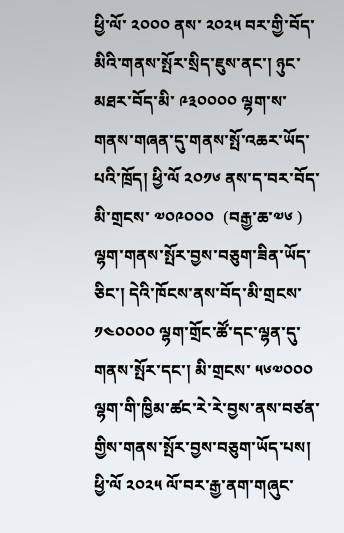ཕྱི་ལོ་ ༢༠༠༠ ནས་ ༢༠༢༥ བར་གྱི་བོད་མིའི་གནས་སྤོར་སྲིད་ཇུས་ནང་། ཉུང་མཐར་བོད་མི་ ༩༣༠༠༠༠ ལྷག་ས་གནས་གཞན་དུ་གནས་སྤོ་འཆར་ཡོད་པའི་ཁྲོད། ཕྱི་ལོ ༢༠༡༦ ནས་ད་བར་བོད་མི་གྲངས་ ༧༠༩༠༠༠  (བརྒྱ་ཆ་༧༦ )  ལྷག་གནས་སྤོར་བྱས་བཅུག་ཟིན་ཡོད་ཅིང་། དེའི་ཁོངས་ནས་བོད་མི་གྲངས་ ༡༤༠༠༠༠ ལྷག་གྲོང་ཚོ་དང་ལྷན་དུ་གནས་སྤོར་དང་། མི་གྲངས་ ༥༦༧༠༠༠ ལྷག་གི་ཁྱིམ་ཚང་རེ་རེ་བྱས་ནས་བཙན་གྱིས་གནས་སྤོར་བྱས་བཅུག་ཡོད་པས། ཕྱི་ལོ ༢༠༢༥ ལོ་བར་རྒྱ་ནག་གཞུང་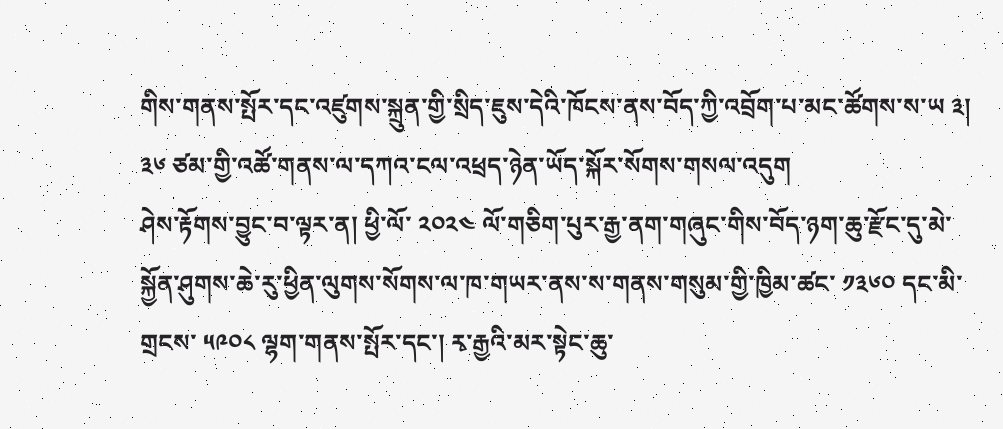གིས་གནས་སྤོར་དང་འཛུགས་སྐྲུན་གྱི་སྲིད་ཇུས་དེའི་ཁོངས་ནས་བོད་ཀྱི་འབྲོག་པ་མང་ཚོགས་ས་ཡ ༣། ༣༦ ཙམ་གྱི་འཚོ་གནས་ལ་དཀའ་ངལ་འཕྲད་ཉེན་ཡོད་སྐོར་སོགས་གསལ་འདུག
ཤེས་རྟོགས་བྱུང་བ་ལྟར་ན། ཕྱི་ལོ་ ༢༠༢༤ ལོ་གཅིག་པུར་རྒྱ་ནག་གཞུང་གིས་བོད་ཉག་ཆུ་རྫོང་དུ་མེ་སྐྱོན་ཤུགས་ཆེ་རུ་ཕྱིན་ལུགས་སོགས་ལ་ཁ་གཡར་ནས་ས་གནས་གསུམ་གྱི་ཁྱིམ་ཚང་ ༡༣༦༠ དང་མི་གྲངས་ ༥༩༠༨ ལྷག་གནས་སྤོར་དང་། རྭ་རྒྱའི་མར་སྟེང་ཆུ་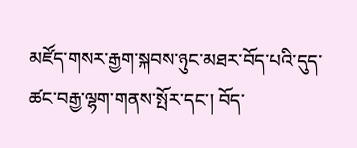མཛོད་གསར་རྒྱག་སྐབས་ཉུང་མཐར་བོད་པའི་དུད་ཚང་བརྒྱ་ལྷག་གནས་སྤོར་དང་། བོད་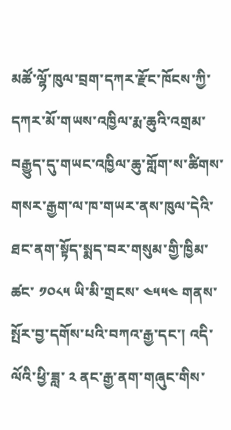མཚོ་ལྷོ་ཁུལ་བྲག་དཀར་རྫོང་ཁོངས་ཀྱི་དཀར་མོ་གཡས་འཁྱིལ་རྨ་ཆུའི་འགྲམ་བརྒྱུད་དུ་གཡང་འཁྱིལ་ཆུ་གློག་ས་ཚིགས་གསར་རྒྱག་ལ་ཁ་གཡར་ནས་ཁུལ་དེའི་ཐང་ནག་སྟོད་སྨད་བར་གསུམ་གྱི་ཁྱིམ་ཚང་ ༡༠༨༥ ཡི་མི་གྲངས་ ༤༥༥༤ གནས་སྤོར་བྱ་དགོས་པའི་བཀའ་རྒྱ་དང་། འདི་ལོའི་ཕྱི་ཟླ་ ༢ ནང་རྒྱ་ནག་གཞུང་གིས་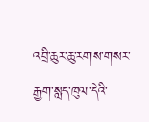འབྲི་ཆུར་ཆུ་རགས་གསར་རྒྱག་སླད་ཁུལ་དེའི་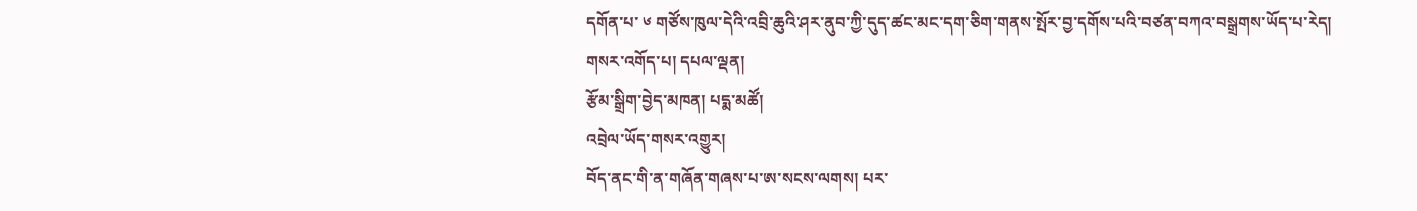དགོན་པ་ ༦ གཙོས་ཁུལ་དེའི་འབྲི་ཆུའི་ཤར་ནུབ་ཀྱི་དུད་ཚང་མང་དག་ཅིག་གནས་སྤོར་བྱ་དགོས་པའི་བཙན་བཀའ་བསྒྲགས་ཡོད་པ་རེད།
གསར་འགོད་པ། དཔལ་ལྡན།
རྩོམ་སྒྲིག་བྱེད་མཁན། པདྨ་མཚོ།
འབྲེལ་ཡོད་གསར་འགྱུར།
བོད་ནང་གི་ན་གཞོན་གཞས་པ་ཨ་སངས་ལགས། པར་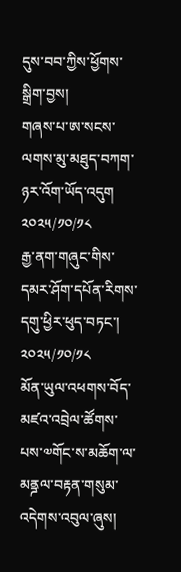དུས་བབ་ཀྱིས་ཕྱོགས་སྒྲིག་བྱས།
གཞས་པ་ཨ་སངས་ལགས་མུ་མཐུད་བཀག་ཉར་འོག་ཡོད་འདུག
༢༠༢༥/༡༠/༡༨
རྒྱ་ནག་གཞུང་གིས་དམར་ཤོག་དཔོན་རིགས་དགུ་ཕྱིར་ཕུད་བཏང་།
༢༠༢༥/༡༠/༡༨
མོན་ཡུལ་འཕགས་བོད་མཛའ་འབྲེལ་ཚོགས་པས་༧གོང་ས་མཆོག་ལ་མནྜལ་བརྟན་གསུམ་འདེགས་འབུལ་ཞུས།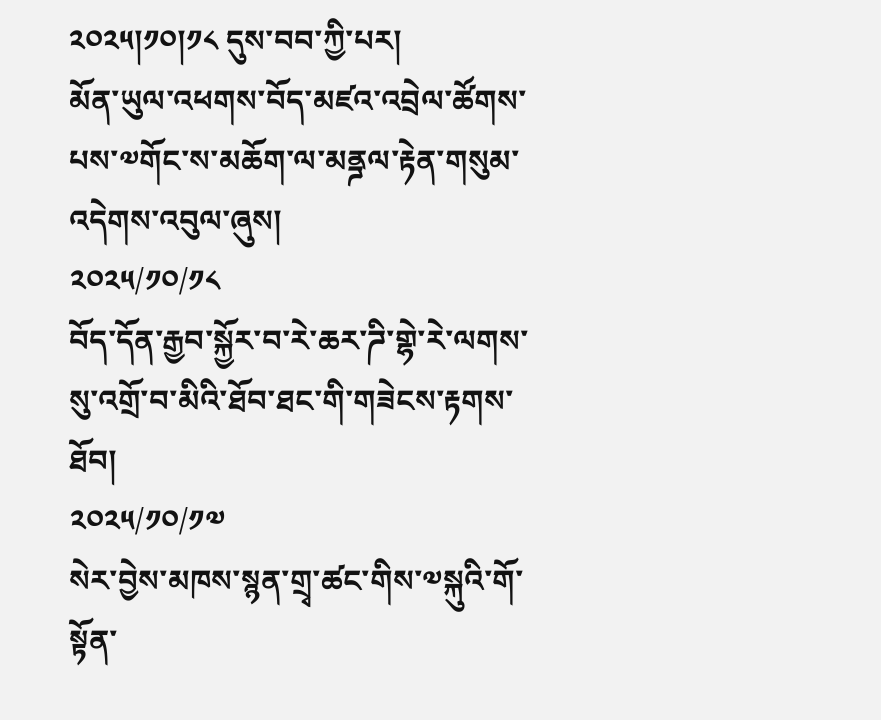༢༠༢༥།༡༠།༡༨ དུས་བབ་ཀྱི་པར།
མོན་ཡུལ་འཕགས་བོད་མཛའ་འབྲེལ་ཚོགས་པས་༧གོང་ས་མཆོག་ལ་མནྜལ་རྟེན་གསུམ་འདེགས་འབུལ་ཞུས།
༢༠༢༥/༡༠/༡༨
བོད་དོན་རྒྱབ་སྐྱོར་བ་རེ་ཆར་ཌི་གྷེ་རེ་ལགས་སུ་འགྲོ་བ་མིའི་ཐོབ་ཐང་གི་གཟེངས་རྟགས་ཐོབ།
༢༠༢༥/༡༠/༡༧
སེར་བྱེས་མཁས་སྙན་གྲྭ་ཚང་གིས་༧སྐུའི་གོ་སྟོན་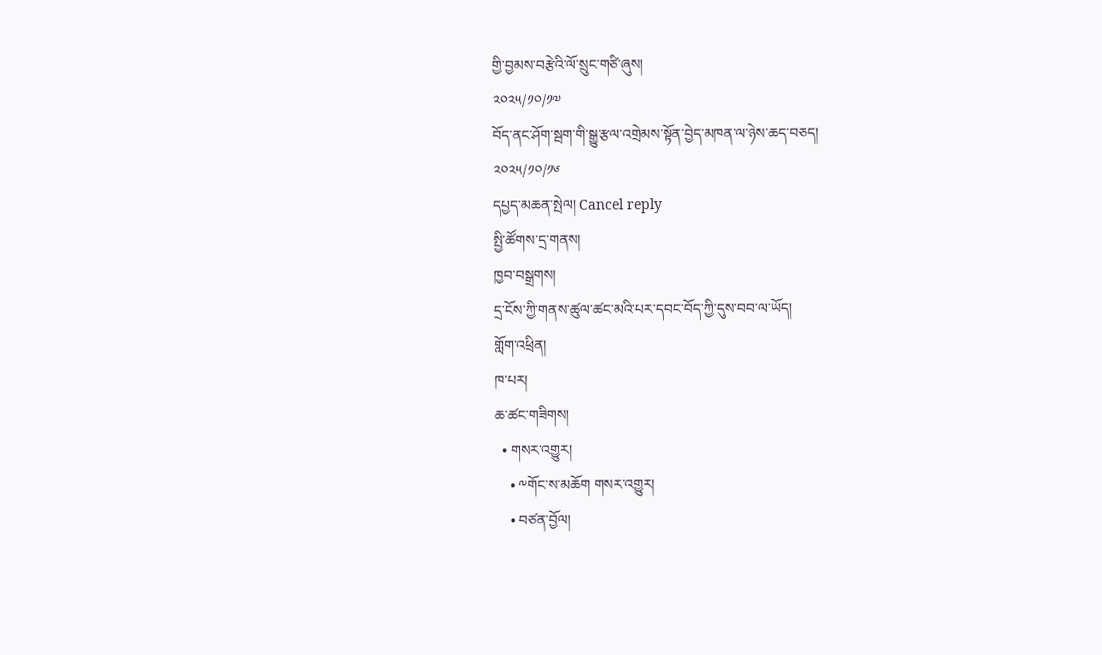གྱི་བྱམས་བརྩེའི་ལོ་སྲུང་གཙི་ཞུས།
༢༠༢༥/༡༠/༡༧
བོད་ནང་ཤོག་སྦག་གི་སྒྱུ་རྩལ་འགྲེམས་སྟོན་བྱེད་མཁན་ལ་ཉེས་ཆད་བཅད།
༢༠༢༥/༡༠/༡༦
དཔྱད་མཆན་སྤེལ། Cancel reply
སྤྱི་ཚོགས་དྲ་གནས།
ཁྱབ་བསྒྲགས།
དྲ་ངོས་ཀྱི་གནས་ཚུལ་ཚང་མའི་པར་དབང་བོད་ཀྱི་དུས་བབ་ལ་ཡོད།
གློག་འཕྲིན།
ཁ་པར།
ཆ་ཚང་གཟིགས།
  • གསར་འགྱུར།
    • ༸གོང་ས་མཆོག གསར་འགྱུར།
    • བཙན་བྱོལ།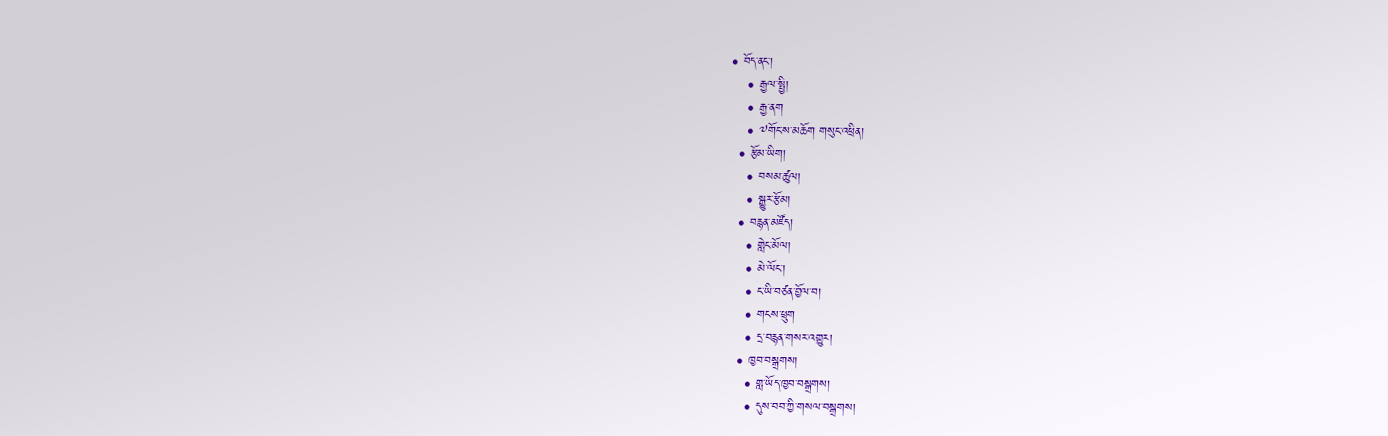• བོད་ནང་།
    • རྒྱལ་སྤྱི།
    • རྒྱ་ནག
    • ༧གོང་ས་མཆོག གསུང་འཕྲིན།
  • རྩོམ་ཡིག།
    • བསམ་ཚུལ།
    • སྒྱུར་རྩོམ།
  • བརྙན་མཛོད།
    • གླེང་མོལ།
    • མེ་ལོང་།
    • ང་ཡི་བཙན་བྱོལ་བ།
    • གངས་ཕྲུག
    • དྲ་བརྙན་གསར་འགྱུར།
  • ཁྱབ་བསྒྲགས།
    • གླ་ཡོད་ཁྱབ་བསྒྲགས།
    • དུས་བབ་ཀྱི་གསལ་བསྒྲགས།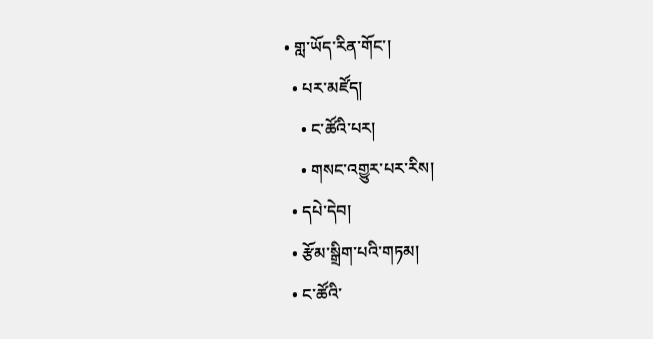• གླ་ཡོད་རིན་གོང་།
  • པར་མཛོད།
    • ང་ཚོའི་པར།
    • གསང་འགྱུར་པར་རིས།
  • དཔེ་དེབ།
  • རྩོམ་སྒྲིག་པའི་གཏམ།
  • ང་ཚོའི་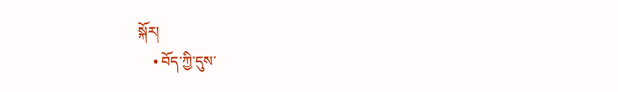སྐོར།
    • བོད་ཀྱི་དུས་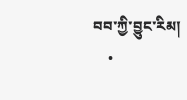བབ་ཀྱི་བྱུང་རིམ།
    •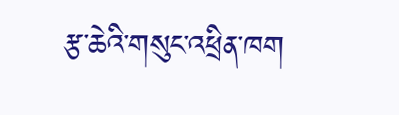རྩ་ཆེའི་གསུང་འཕྲིན་ཁག